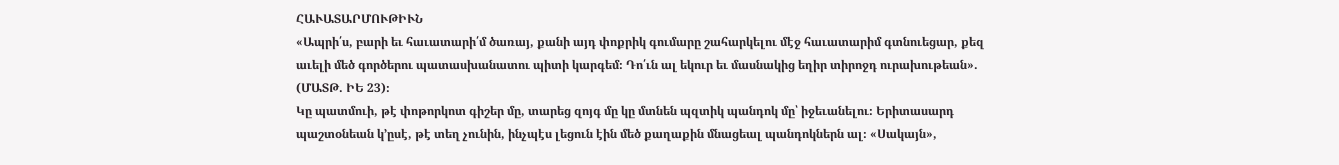ՀԱՒԱՏԱՐՄՈՒԹԻՒՆ
«Ապրի՛ս, բարի եւ հաւատարի՛մ ծառայ, քանի այդ փոքրիկ գումարը շահարկելու մէջ հաւատարիմ գտնուեցար, քեզ աւելի մեծ գործերու պատասխանատու պիտի կարգեմ։ Դո՛ւն ալ եկուր եւ մասնակից եղիր տիրոջդ ուրախութեան». (ՄԱՏԹ. ԻԵ 23)։
Կը պատմուի, թէ փոթորկոտ գիշեր մը, տարեց զոյգ մը կը մտնեն պզտիկ պանդոկ մը՝ իջեւանելու։ Երիտասարդ պաշտօնեան կ՚ըսէ, թէ տեղ չունին, ինչպէս լեցուն էին մեծ քաղաքին մնացեալ պանդոկներն ալ։ «Սակայն»,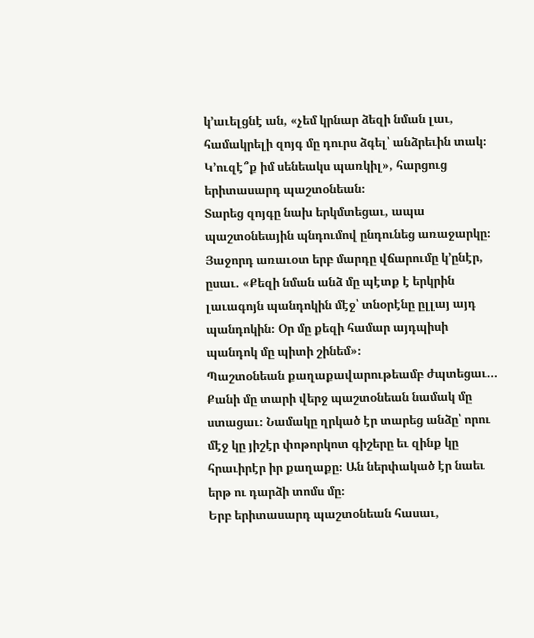կ՚աւելցնէ ան, «չեմ կրնար ձեզի նման լաւ, համակրելի զոյգ մը դուրս ձգել՝ անձրեւին տակ։ Կ՚ուզէ՞ք իմ սենեակս պառկիլ», հարցուց երիտասարդ պաշտօնեան։
Տարեց զոյգը նախ երկմտեցաւ, ապա պաշտօնեային պնդումով ընդունեց առաջարկը։
Յաջորդ առաւօտ երբ մարդը վճարումը կ՚ընէր, ըսաւ. «Քեզի նման անձ մը պէտք է երկրին լաւագոյն պանդոկին մէջ՝ տնօրէնը ըլլայ այդ պանդոկին։ Օր մը քեզի համար այդպիսի պանդոկ մը պիտի շինեմ»։
Պաշտօնեան քաղաքավարութեամբ ժպտեցաւ…
Քանի մը տարի վերջ պաշտօնեան նամակ մը ստացաւ։ Նամակը ղրկած էր տարեց անձը՝ որու մէջ կը յիշէր փոթորկոտ գիշերը եւ զինք կը հրաւիրէր իր քաղաքը։ Ան ներփակած էր նաեւ երթ ու դարձի տոմս մը։
Երբ երիտասարդ պաշտօնեան հասաւ,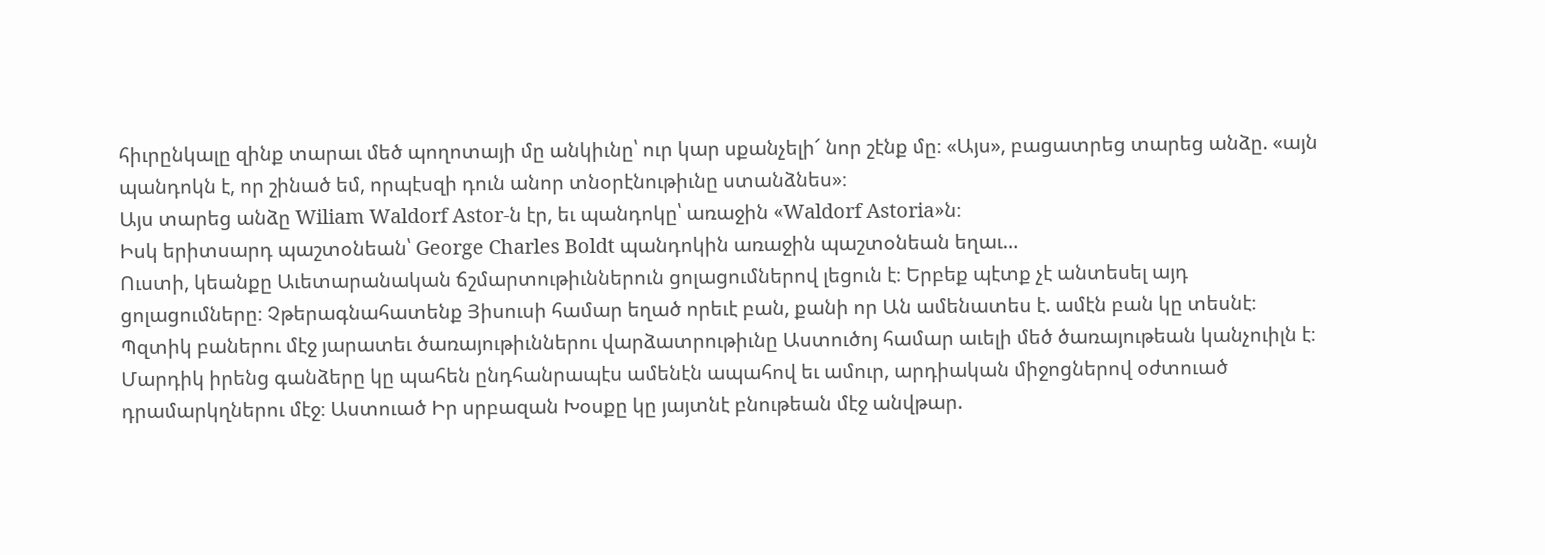հիւրընկալը զինք տարաւ մեծ պողոտայի մը անկիւնը՝ ուր կար սքանչելի՜ նոր շէնք մը։ «Այս», բացատրեց տարեց անձը. «այն պանդոկն է, որ շինած եմ, որպէսզի դուն անոր տնօրէնութիւնը ստանձնես»։
Այս տարեց անձը Wiliam Waldorf Astor-ն էր, եւ պանդոկը՝ առաջին «Waldorf Astoria»ն։
Իսկ երիտսարդ պաշտօնեան՝ George Charles Boldt պանդոկին առաջին պաշտօնեան եղաւ…
Ուստի, կեանքը Աւետարանական ճշմարտութիւններուն ցոլացումներով լեցուն է։ Երբեք պէտք չէ անտեսել այդ ցոլացումները։ Չթերագնահատենք Յիսուսի համար եղած որեւէ բան, քանի որ Ան ամենատես է. ամէն բան կը տեսնէ։ Պզտիկ բաներու մէջ յարատեւ ծառայութիւններու վարձատրութիւնը Աստուծոյ համար աւելի մեծ ծառայութեան կանչուիլն է։
Մարդիկ իրենց գանձերը կը պահեն ընդհանրապէս ամենէն ապահով եւ ամուր, արդիական միջոցներով օժտուած դրամարկղներու մէջ։ Աստուած Իր սրբազան Խօսքը կը յայտնէ բնութեան մէջ անվթար.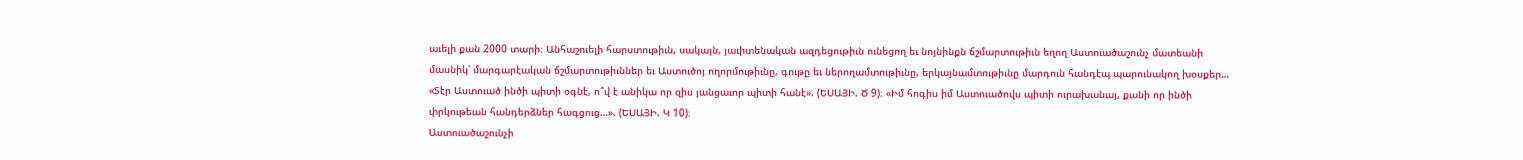աւելի քան 2000 տարի։ Անհաշուելի հարստութիւն, սակայն, յաւիտենական ազդեցութիւն ունեցող եւ նոյնինքն ճշմարտութիւն եղող Աստուածաշունչ մատեանի մասնիկ՝ մարգարէական ճշմարտութիւններ եւ Աստուծոյ ողորմութիւնը, գութը եւ ներողամտութիւնը, երկայնամտութիւնը մարդուն հանդէպ պարունակող խօսքեր…
«Տէր Աստուած ինծի պիտի օգնէ, ո՞վ է անիկա որ զիս յանցաւոր պիտի հանէ». (ԵՍԱՅԻ. Ծ 9)։ «Իմ հոգիս իմ Աստուածովս պիտի ուրախանայ, քանի որ ինծի փրկութեան հանդերձներ հագցուց…». (ԵՍԱՅԻ. Կ 10)։
Աստուածաշունչի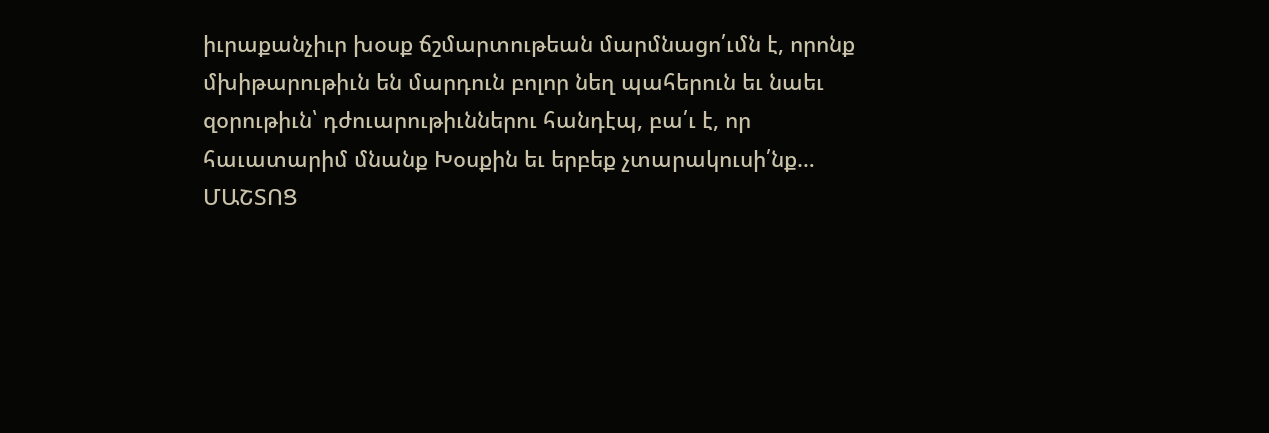իւրաքանչիւր խօսք ճշմարտութեան մարմնացո՛ւմն է, որոնք մխիթարութիւն են մարդուն բոլոր նեղ պահերուն եւ նաեւ զօրութիւն՝ դժուարութիւններու հանդէպ, բա՛ւ է, որ հաւատարիմ մնանք Խօսքին եւ երբեք չտարակուսի՛նք…
ՄԱՇՏՈՑ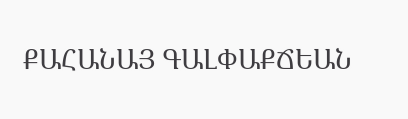ՔԱՀԱՆԱՅ ԳԱԼՓԱՔՃԵԱՆ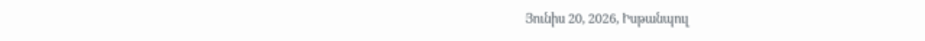Յունիս 20, 2026, Իսթանպուլ